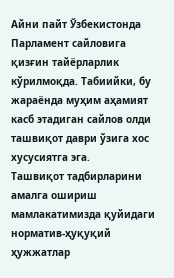Айни пайт Ўзбекистонда Парламент сайловига қизғин тайёрларлик кўрилмоқда. Табиийки, бу жараёнда муҳим аҳамият касб этадиган сайлов олди ташвиқот даври ўзига хос хусусиятга эга.
Ташвиқот тадбирларини амалга ошириш мамлакатимизда қуйидаги норматив-ҳуқуқий ҳужжатлар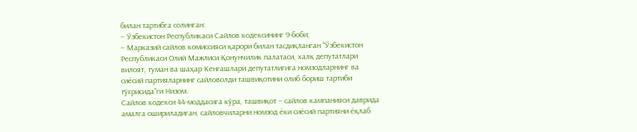билан тартибга солинган:
– Ўзбекистон Республикаси Сайлов кодексининг 9-боби;
– Марказий сайлов комиссияси қарори билан тасдиқланган “Ўзбекистон Республикаси Олий Мажлиси Қонунчилик палатаси, халқ депутатлари вилоят, туман ва шаҳар Кенгашлари депутатлигига номзодларнинг ва сиёсий партияларнинг сайловолди ташвиқотини олиб бориш тартиби тўғрисида”ги Низом.
Сайлов кодекси 44-моддасига кўра, ташвиқот – сайлов кампанияси даврида амалга ошириладиган, сайловчиларни номзод ёки сиёсий партияни ёқлаб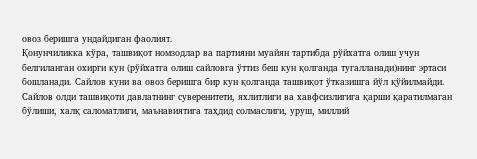овоз беришга ундайдиган фаолият.
Қонунчиликка кўра, ташвиқот номзодлар ва партияни муайян тартибда рўйхатга олиш учун белгиланган охирги кун (рўйхатга олиш сайловга ўттиз беш кун қолганда тугалланади)нинг эртаси бошланади. Сайлов куни ва овоз беришга бир кун қолганда ташвиқот ўтказишга йўл қўйилмайди.
Сайлов олди ташвиқоти давлатнинг суверенитети, яхлитлиги ва хавфсизлигига қарши қаратилмаган бўлиши, халқ саломатлиги, маънавиятига таҳдид солмаслиги, уруш, миллий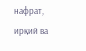нафрат, ирқий ва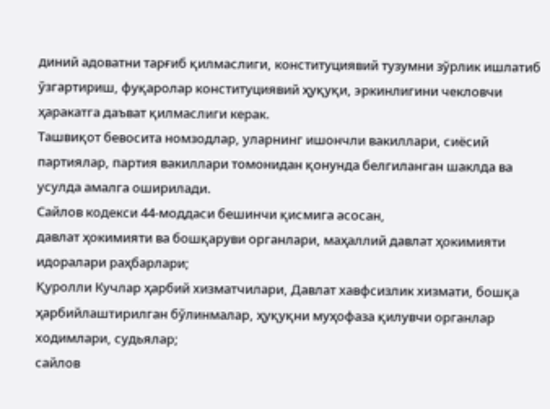диний адоватни тарғиб қилмаслиги, конституциявий тузумни зўрлик ишлатиб ўзгартириш, фуқаролар конституциявий ҳуқуқи, эркинлигини чекловчи ҳаракатга даъват қилмаслиги керак.
Ташвиқот бевосита номзодлар, уларнинг ишончли вакиллари, сиёсий партиялар, партия вакиллари томонидан қонунда белгиланган шаклда ва усулда амалга оширилади.
Сайлов кодекси 44-моддаси бешинчи қисмига асосан,
давлат ҳокимияти ва бошқаруви органлари, маҳаллий давлат ҳокимияти идоралари раҳбарлари;
Қуролли Кучлар ҳарбий хизматчилари, Давлат хавфсизлик хизмати, бошқа ҳарбийлаштирилган бўлинмалар, ҳуқуқни муҳофаза қилувчи органлар ходимлари, судьялар;
сайлов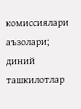комиссиялари аъзолари;
диний ташкилотлар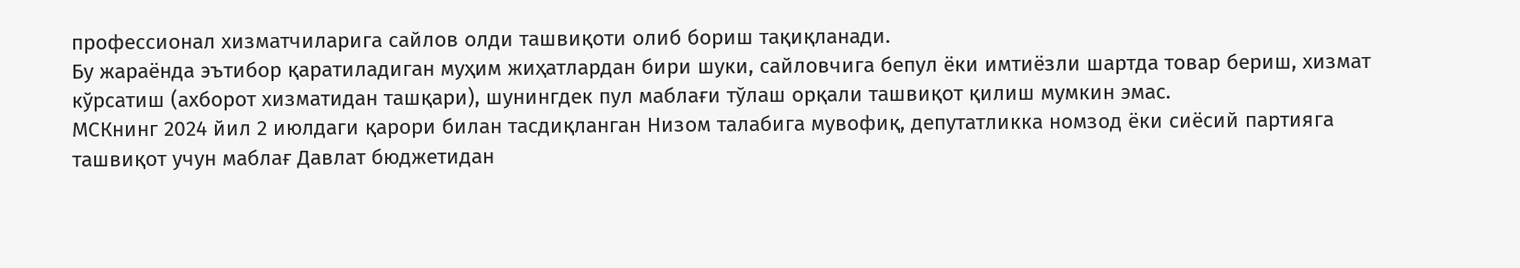профессионал хизматчиларига сайлов олди ташвиқоти олиб бориш тақиқланади.
Бу жараёнда эътибор қаратиладиган муҳим жиҳатлардан бири шуки, сайловчига бепул ёки имтиёзли шартда товар бериш, хизмат кўрсатиш (ахборот хизматидан ташқари), шунингдек пул маблағи тўлаш орқали ташвиқот қилиш мумкин эмас.
МСКнинг 2024 йил 2 июлдаги қарори билан тасдиқланган Низом талабига мувофиқ, депутатликка номзод ёки сиёсий партияга ташвиқот учун маблағ Давлат бюджетидан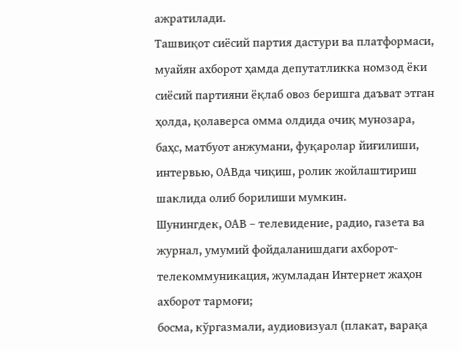ажратилади.
Ташвиқот сиёсий партия дастури ва платформаси, муайян ахборот ҳамда депутатликка номзод ёки сиёсий партияни ёқлаб овоз беришга даъват этган ҳолда, қолаверса омма олдида очиқ мунозара, баҳс, матбуот анжумани, фуқаролар йиғилиши, интервью, ОАВда чиқиш, ролик жойлаштириш шаклида олиб борилиши мумкин.
Шунингдек, ОАВ – телевидение, радио, газета ва журнал, умумий фойдаланишдаги ахборот-телекоммуникация, жумладан Интернет жаҳон ахборот тармоғи;
босма, кўргазмали, аудиовизуал (плакат, варақа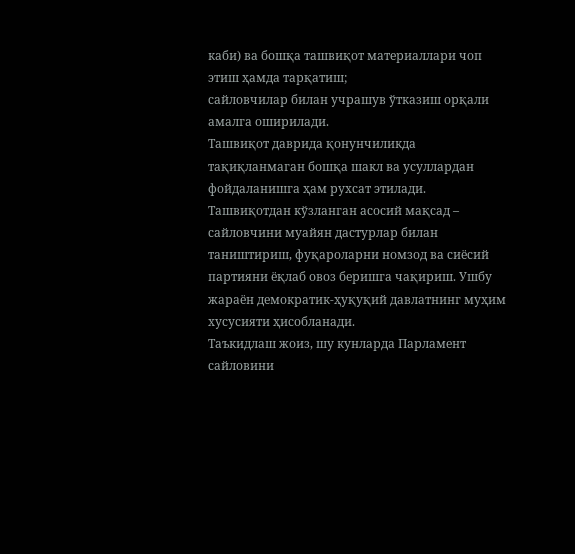каби) ва бошқа ташвиқот материаллари чоп этиш ҳамда тарқатиш;
сайловчилар билан учрашув ўтказиш орқали амалга оширилади.
Ташвиқот даврида қонунчиликда тақиқланмаган бошқа шакл ва усуллардан фойдаланишга ҳам рухсат этилади.
Ташвиқотдан кўзланган асосий мақсад – сайловчини муайян дастурлар билан таништириш, фуқароларни номзод ва сиёсий партияни ёқлаб овоз беришга чақириш. Ушбу жараён демократик-ҳуқуқий давлатнинг муҳим хусусияти ҳисобланади.
Таъкидлаш жоиз, шу кунларда Парламент сайловини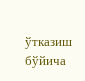ўтказиш бўйича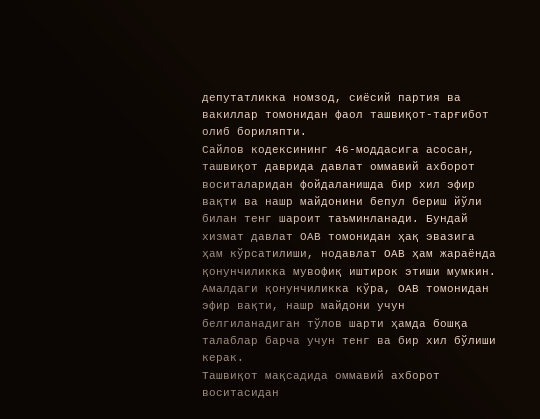депутатликка номзод, сиёсий партия ва вакиллар томонидан фаол ташвиқот-тарғибот олиб бориляпти.
Сайлов кодексининг 46-моддасига асосан, ташвиқот даврида давлат оммавий ахборот воситаларидан фойдаланишда бир хил эфир вақти ва нашр майдонини бепул бериш йўли билан тенг шароит таъминланади. Бундай хизмат давлат ОАВ томонидан ҳақ эвазига ҳам кўрсатилиши, нодавлат ОАВ ҳам жараёнда қонунчиликка мувофиқ иштирок этиши мумкин.
Амалдаги қонунчиликка кўра, ОАВ томонидан эфир вақти, нашр майдони учун белгиланадиган тўлов шарти ҳамда бошқа талаблар барча учун тенг ва бир хил бўлиши керак.
Ташвиқот мақсадида оммавий ахборот воситасидан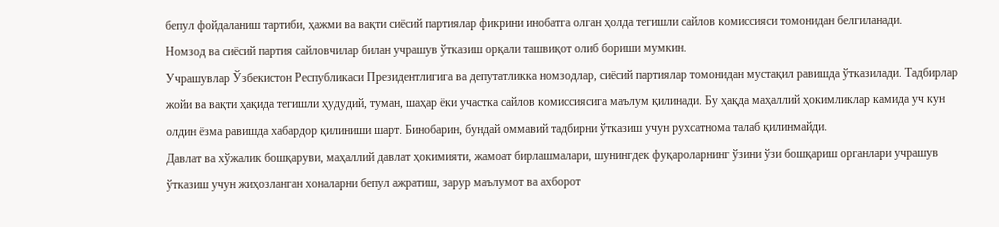бепул фойдаланиш тартиби, ҳажми ва вақти сиёсий партиялар фикрини инобатга олган ҳолда тегишли сайлов комиссияси томонидан белгиланади.
Номзод ва сиёсий партия сайловчилар билан учрашув ўтказиш орқали ташвиқот олиб бориши мумкин.
Учрашувлар Ўзбекистон Республикаси Президентлигига ва депутатликка номзодлар, сиёсий партиялар томонидан мустақил равишда ўтказилади. Тадбирлар жойи ва вақти ҳақида тегишли ҳудудий, туман, шаҳар ёки участка сайлов комиссиясига маълум қилинади. Бу ҳақда маҳаллий ҳокимликлар камида уч кун олдин ёзма равишда хабардор қилиниши шарт. Бинобарин, бундай оммавий тадбирни ўтказиш учун рухсатнома талаб қилинмайди.
Давлат ва хўжалик бошқаруви, маҳаллий давлат ҳокимияти, жамоат бирлашмалари, шунингдек фуқароларнинг ўзини ўзи бошқариш органлари учрашув ўтказиш учун жиҳозланган хоналарни бепул ажратиш, зарур маълумот ва ахборот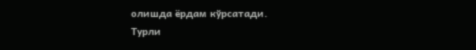олишда ёрдам кўрсатади.
Турли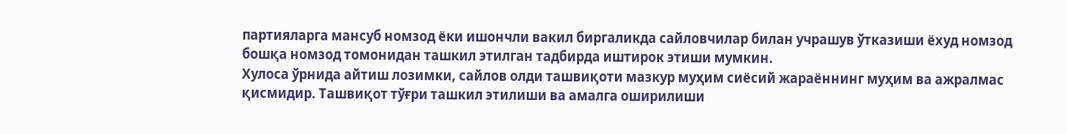партияларга мансуб номзод ёки ишончли вакил биргаликда сайловчилар билан учрашув ўтказиши ёхуд номзод бошқа номзод томонидан ташкил этилган тадбирда иштирок этиши мумкин.
Хулоса ўрнида айтиш лозимки, сайлов олди ташвиқоти мазкур муҳим сиёсий жараённинг муҳим ва ажралмас қисмидир. Ташвиқот тўғри ташкил этилиши ва амалга оширилиши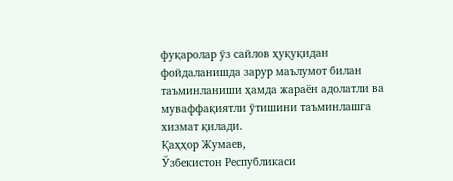фуқаролар ўз сайлов ҳуқуқидан фойдаланишда зарур маълумот билан таъминланиши ҳамда жараён адолатли ва муваффақиятли ўтишини таъминлашга хизмат қилади.
Қаҳҳор Жумаев,
Ўзбекистон Республикаси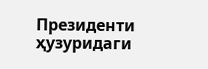Президенти ҳузуридаги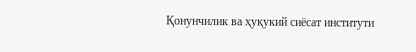Қонунчилик ва ҳуқукий сиёсат институти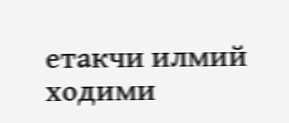етакчи илмий ходими